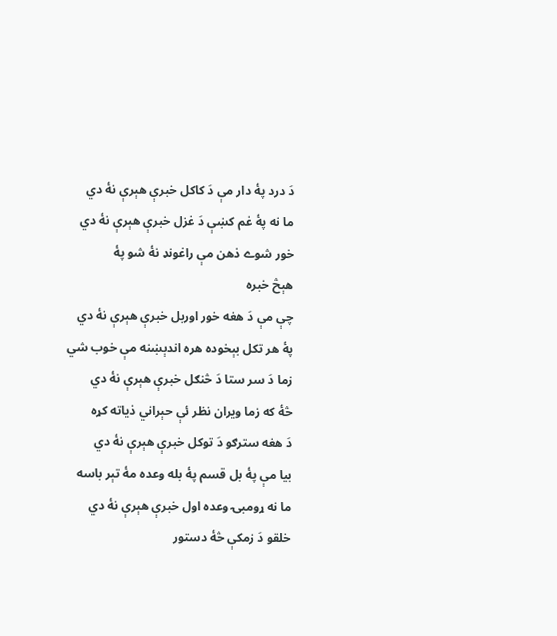دَ درد پۀ دار مې دَ کاکل خبرې هېرې نۀ دي
ما نه پۀ غم کښې دَ غزل خبرې هېرې نۀ دي
خور شوے ذهن مې راغونډ نۀ شو پۀ
هېڅ خبره
چې مې دَ هغه خور اوربل خبرې هېرې نۀ دي
پۀ هر تکل بېخوده هره اندېښنه مې خوب شي
زما دَ سر ستا دَ څنګل خبرې هېرې نۀ دي
څۀ که زما ويران نظر ئې حېراني ذياته کړه
دَ هغه سترګو دَ توکل خبرې هېرې نۀ دي
بيا مې پۀ بل قسم پۀ بله وعده مۀ تېر باسه
ما نه ړومبۍ وعده اول خبرې هېرې نۀ دي
خلقو دَ زمکې څۀ دستور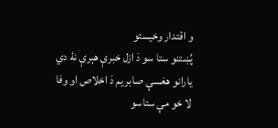و اقتدار وخيستو
پُښتنو ستا سو دَ ازل خبرې هېرې نۀ دي
يارانو هغسې صابر يم دَ اخلاص او وفا
لا خو مې ستاسو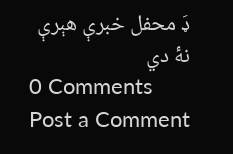ډَ محفل خبرې هېرې نۀ دي
0 Comments
Post a Comment